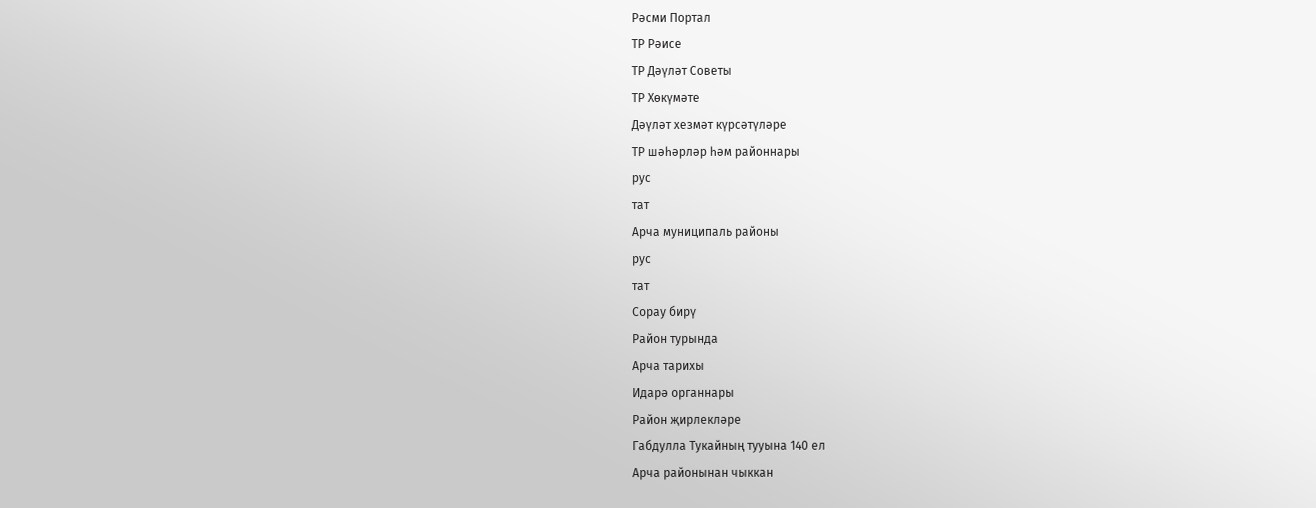Рәсми Портал
ТР Рәисе
ТР Дәүләт Советы
ТР Хөкүмәте
Дәүләт хезмәт күрсәтүләре
ТР шәһәрләр һәм районнары
рус
тат
Арча муниципаль районы
рус
тат
Сорау бирү
Район турында
Арча тарихы
Идарә органнары
Район җирлекләре
Габдулла Тукайның тууына 140 ел
Арча районынан чыккан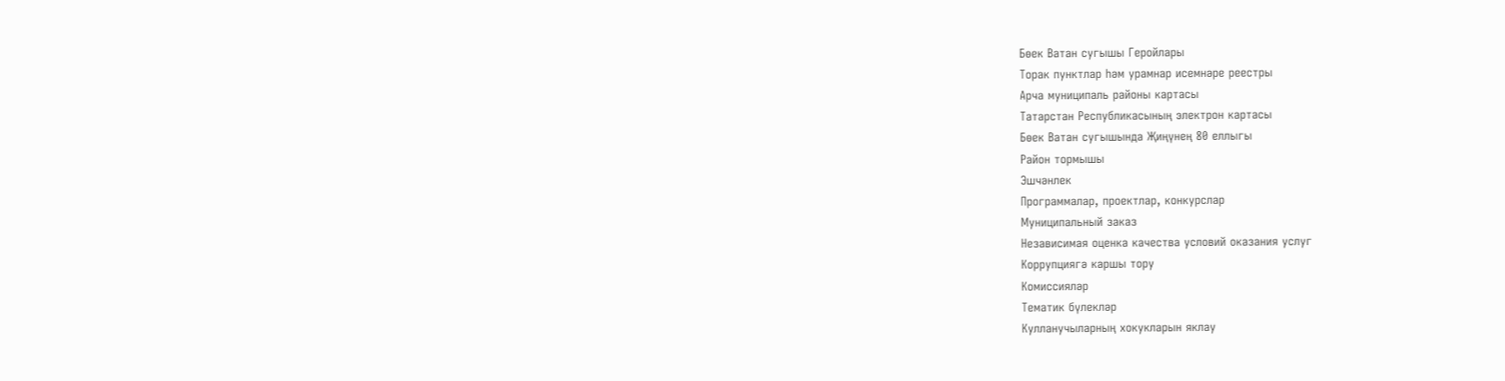Бөек Ватан сугышы Геройлары
Торак пунктлар һәм урамнар исемнәре реестры
Арча муниципаль районы картасы
Татарстан Республикасының электрон картасы
Бөек Ватан сугышында Җиңүнең 80 еллыгы
Район тормышы
Эшчәнлек
Программалар, проектлар, конкурслар
Муниципальный заказ
Независимая оценка качества условий оказания услуг
Коррупциягә каршы тору
Комиссияләр
Тематик бүлекләр
Кулланучыларның хокукларын яклау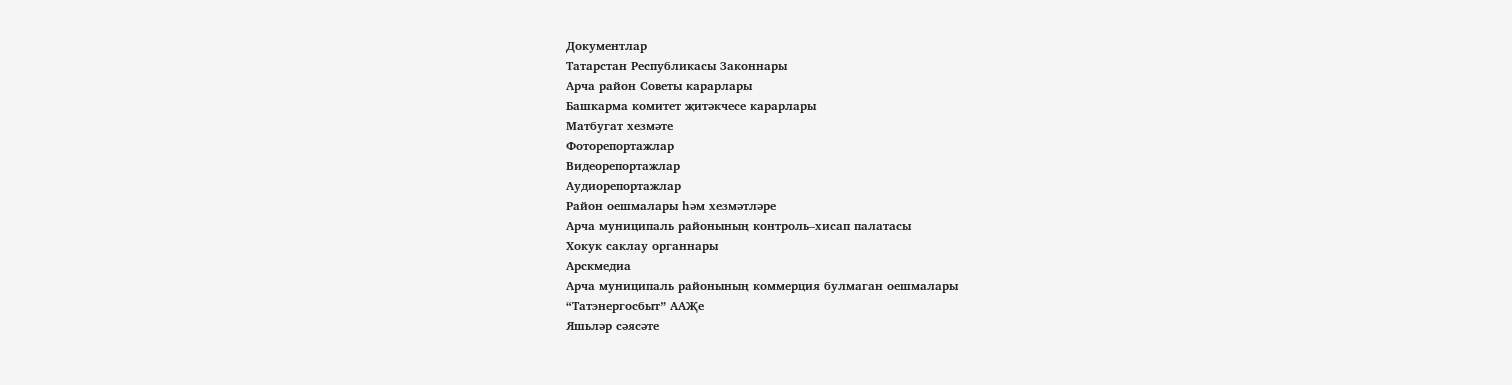Документлар
Татарстан Республикасы Законнары
Арча район Советы карарлары
Башкарма комитет җитәкчесе карарлары
Матбугат хезмәте
Фоторепортажлар
Видеорепортажлар
Аудиорепортажлар
Район оешмалары һәм хезмәтләре
Арча муниципаль районының контроль–хисап палатасы
Хокук саклау органнары
Арскмедиа
Арча муниципаль районының коммерция булмаган оешмалары
“Татэнергосбыт” ААҖе
Яшьләр сәясәте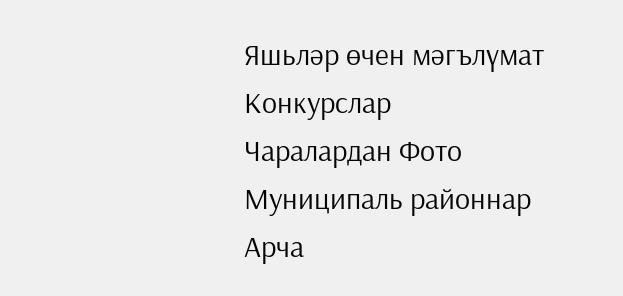Яшьләр өчен мәгълүмат
Конкурслар
Чаралардан Фото
Муниципаль районнар
Арча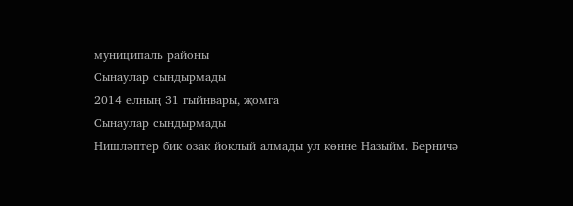муниципаль районы
Сынаулар сындырмады
2014 елның 31 гыйнвары, җомга
Сынаулар сындырмады
Нишләптер бик озак йоклый алмады ул көнне Назыйм. Берничә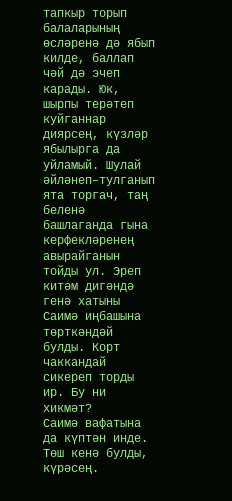тапкыр торып балаларының өсләренә дә ябып килде, баллап чәй дә эчеп карады. Юк, шырпы терәтеп куйганнар диярсең, күзләр ябылырга да уйламый. Шулай әйләнеп–тулганып ята торгач, таң беленә башлаганда гына керфекләренең авырайганын тойды ул. Эреп китәм дигәндә генә хатыны Саимә иңбашына төрткәндәй булды. Корт чаккандай сикереп торды ир. Бу ни хикмәт?
Саимә вафатына да күптән инде. Төш кенә булды, күрәсең.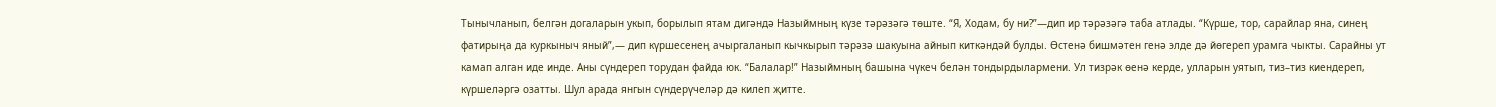Тынычланып, белгән догаларын укып, борылып ятам дигәндә Назыймның күзе тәрәзәгә төште. “Я, Ходам, бу ни?”—дип ир тәрәзәгә таба атлады. “Күрше, тор, сарайлар яна, синең фатирыңа да куркыныч яный”,— дип күршесенең ачыргаланып кычкырып тәрәзә шакуына айнып киткәндәй булды. Өстенә бишмәтен генә элде дә йөгереп урамга чыкты. Сарайны ут камап алган иде инде. Аны сүндереп торудан файда юк. “Балалар!” Назыймның башына чүкеч белән тондырдылармени. Ул тизрәк өенә керде, улларын уятып, тиз–тиз киендереп, күршеләргә озатты. Шул арада янгын сүндерүчеләр дә килеп җитте.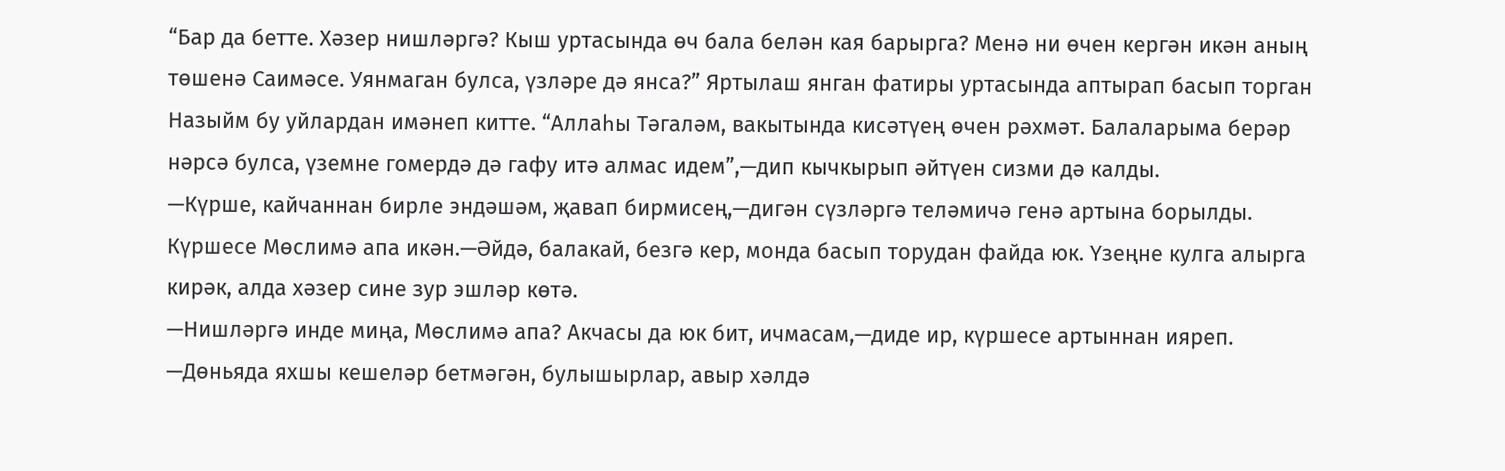“Бар да бетте. Хәзер нишләргә? Кыш уртасында өч бала белән кая барырга? Менә ни өчен кергән икән аның төшенә Саимәсе. Уянмаган булса, үзләре дә янса?” Яртылаш янган фатиры уртасында аптырап басып торган Назыйм бу уйлардан имәнеп китте. “Аллаһы Тәгаләм, вакытында кисәтүең өчен рәхмәт. Балаларыма берәр нәрсә булса, үземне гомердә дә гафу итә алмас идем”,—дип кычкырып әйтүен сизми дә калды.
—Күрше, кайчаннан бирле эндәшәм, җавап бирмисең,—дигән сүзләргә теләмичә генә артына борылды. Күршесе Мөслимә апа икән.—Әйдә, балакай, безгә кер, монда басып торудан файда юк. Үзеңне кулга алырга кирәк, алда хәзер сине зур эшләр көтә.
—Нишләргә инде миңа, Мөслимә апа? Акчасы да юк бит, ичмасам,—диде ир, күршесе артыннан ияреп.
—Дөньяда яхшы кешеләр бетмәгән, булышырлар, авыр хәлдә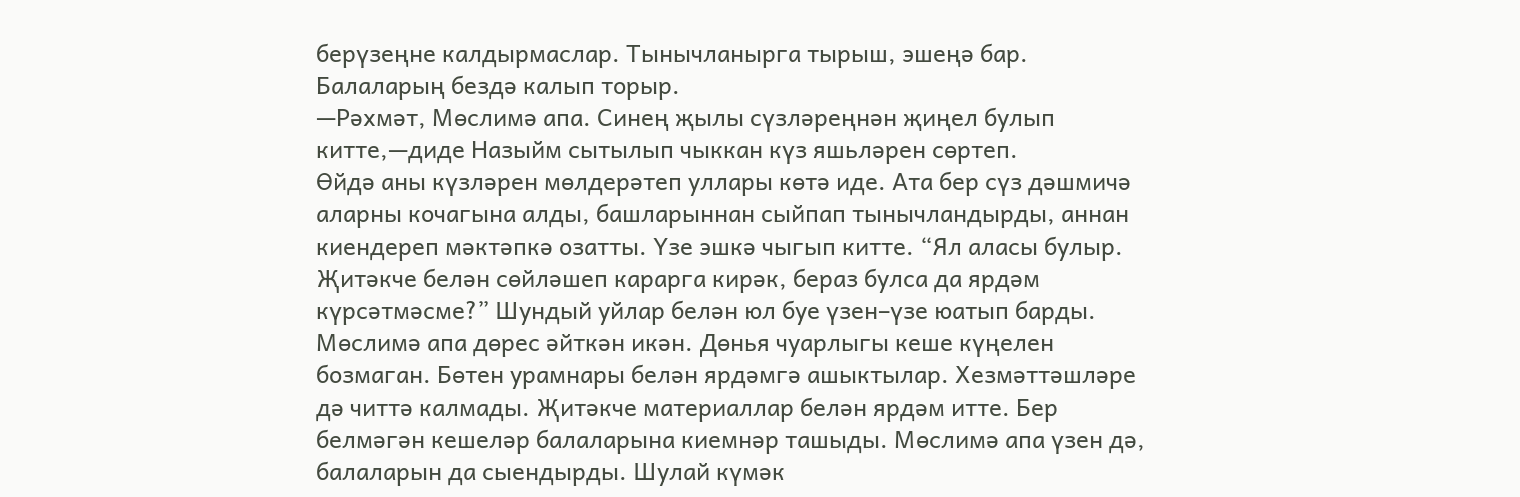берүзеңне калдырмаслар. Тынычланырга тырыш, эшеңә бар. Балаларың бездә калып торыр.
—Рәхмәт, Мөслимә апа. Синең җылы сүзләреңнән җиңел булып китте,—диде Назыйм сытылып чыккан күз яшьләрен сөртеп.
Өйдә аны күзләрен мөлдерәтеп уллары көтә иде. Ата бер сүз дәшмичә аларны кочагына алды, башларыннан сыйпап тынычландырды, аннан киендереп мәктәпкә озатты. Үзе эшкә чыгып китте. “Ял аласы булыр. Җитәкче белән сөйләшеп карарга кирәк, бераз булса да ярдәм күрсәтмәсме?” Шундый уйлар белән юл буе үзен–үзе юатып барды.
Мөслимә апа дөрес әйткән икән. Дөнья чуарлыгы кеше күңелен бозмаган. Бөтен урамнары белән ярдәмгә ашыктылар. Хезмәттәшләре дә читтә калмады. Җитәкче материаллар белән ярдәм итте. Бер белмәгән кешеләр балаларына киемнәр ташыды. Мөслимә апа үзен дә, балаларын да сыендырды. Шулай күмәк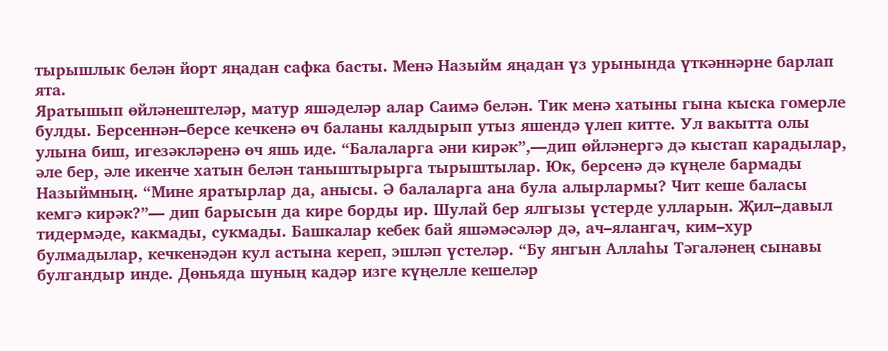тырышлык белән йорт яңадан сафка басты. Менә Назыйм яңадан үз урынында үткәннәрне барлап ята.
Яратышып өйләнештеләр, матур яшәделәр алар Саимә белән. Тик менә хатыны гына кыска гомерле булды. Берсеннән–берсе кечкенә өч баланы калдырып утыз яшендә үлеп китте. Ул вакытта олы улына биш, игезәкләренә өч яшь иде. “Балаларга әни кирәк”,—дип өйләнергә дә кыстап карадылар, әле бер, әле икенче хатын белән таныштырырга тырыштылар. Юк, берсенә дә күңеле бармады Назыймның. “Мине яратырлар да, анысы. Ә балаларга ана була алырлармы? Чит кеше баласы кемгә кирәк?”— дип барысын да кире борды ир. Шулай бер ялгызы үстерде улларын. Җил–давыл тидермәде, какмады, сукмады. Башкалар кебек бай яшәмәсәләр дә, ач–ялангач, ким–хур булмадылар, кечкенәдән кул астына кереп, эшләп үстеләр. “Бу янгын Аллаһы Тәгаләнең сынавы булгандыр инде. Дөньяда шуның кадәр изге күңелле кешеләр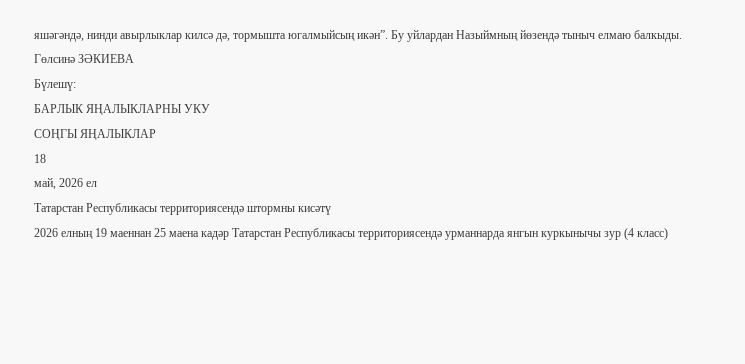яшәгәндә, нинди авырлыклар килсә дә, тормышта югалмыйсың икән”. Бу уйлардан Назыймның йөзендә тыныч елмаю балкыды.
Гөлсинә ЗӘКИЕВА
Бүлешү:
БАРЛЫК ЯҢАЛЫКЛАРНЫ УКУ
СОҢГЫ ЯҢАЛЫКЛАР
18
май, 2026 ел
Татарстан Республикасы территориясендә штормны кисәтү
2026 елның 19 маеннан 25 маена кадәр Татарстан Республикасы территориясендә урманнарда янгын куркынычы зур (4 класс)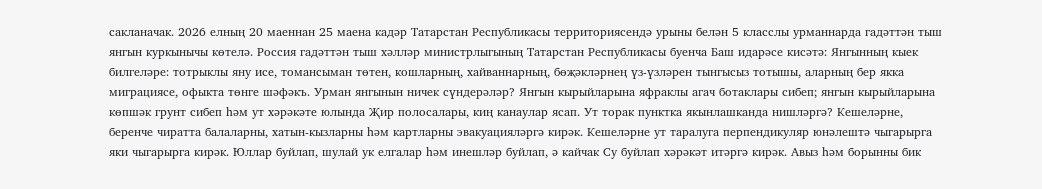сакланачак. 2026 елның 20 маеннан 25 маена кадәр Татарстан Республикасы территориясендә урыны белән 5 класслы урманнарда гадәттән тыш янгын куркынычы көтелә. Россия гадәттән тыш хәлләр министрлыгының Татарстан Республикасы буенча Баш идарәсе кисәтә: Янгынның кыек билгеләре: тотрыклы яну исе, томансыман төтен, кошларның, хайваннарның, бөҗәкләрнең үз-үзләрен тынгысыз тотышы, аларның бер якка миграциясе, офыкта төнге шәфәкъ. Урман янгынын ничек сүндерәләр? Янгын кырыйларына яфраклы агач ботаклары сибеп; янгын кырыйларына көпшәк грунт сибеп һәм ут хәрәкәте юлында Җир полосалары, киң канаулар ясап. Ут торак пунктка якынлашканда нишләргә? Кешеләрне, беренче чиратта балаларны, хатын-кызларны һәм картларны эвакуацияләргә кирәк. Кешеләрне ут таралуга перпендикуляр юнәлештә чыгарырга яки чыгарырга кирәк. Юллар буйлап, шулай ук елгалар һәм инешләр буйлап, ә кайчак Су буйлап хәрәкәт итәргә кирәк. Авыз һәм борынны бик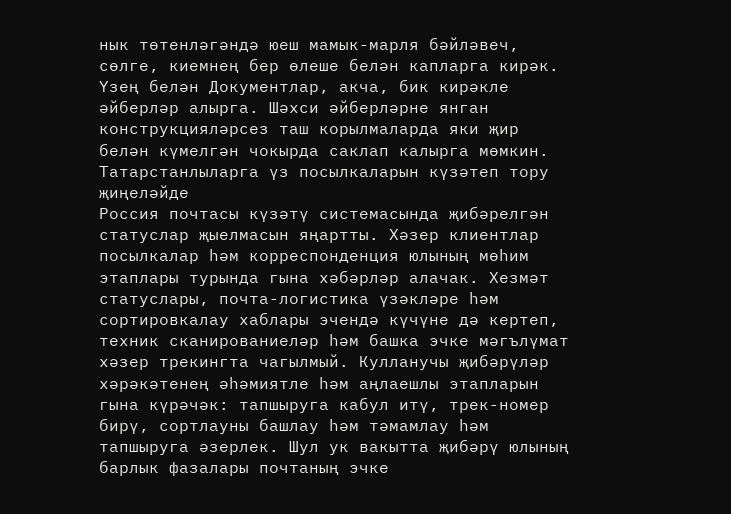нык төтенләгәндә юеш мамык-марля бәйләвеч, сөлге, киемнең бер өлеше белән капларга кирәк. Үзең белән Документлар, акча, бик кирәкле әйберләр алырга. Шәхси әйберләрне янган конструкцияләрсез таш корылмаларда яки җир белән күмелгән чокырда саклап калырга мөмкин.
Татарстанлыларга үз посылкаларын күзәтеп тору җиңеләйде
Россия почтасы күзәтү системасында җибәрелгән статуслар җыелмасын яңартты. Хәзер клиентлар посылкалар һәм корреспонденция юлының мөһим этаплары турында гына хәбәрләр алачак. Хезмәт статуслары, почта-логистика үзәкләре һәм сортировкалау хаблары эчендә күчүне дә кертеп, техник сканированиеләр һәм башка эчке мәгълүмат хәзер трекингта чагылмый. Кулланучы җибәрүләр хәрәкәтенең әһәмиятле һәм аңлаешлы этапларын гына күрәчәк: тапшыруга кабул итү, трек-номер бирү, сортлауны башлау һәм тәмамлау һәм тапшыруга әзерлек. Шул ук вакытта җибәрү юлының барлык фазалары почтаның эчке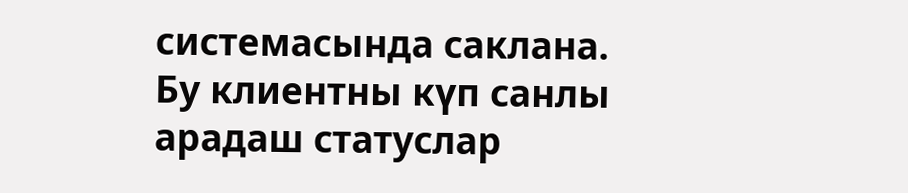системасында саклана. Бу клиентны күп санлы арадаш статуслар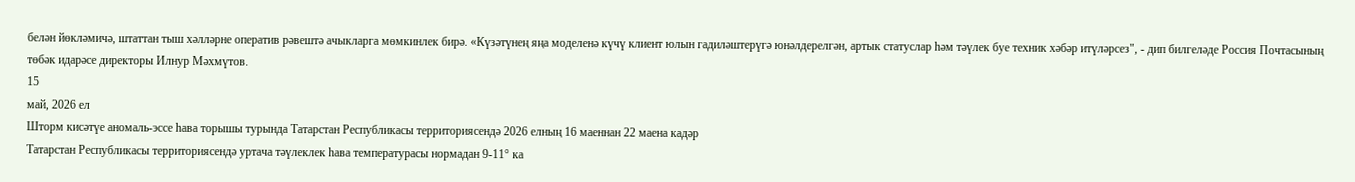белән йөкләмичә, штаттан тыш хәлләрне оператив рәвештә ачыкларга мөмкинлек бирә. «Күзәтүнең яңа моделенә күчү клиент юлын гадиләштерүгә юнәлдерелгән, артык статуслар һәм тәүлек буе техник хәбәр итүләрсез", - дип билгеләде Россия Почтасының төбәк идарәсе директоры Илнур Мәхмүтов.
15
май, 2026 ел
Шторм кисәтүе аномаль-эссе һава торышы турында Татарстан Республикасы территориясендә 2026 елның 16 маеннан 22 маена кадәр
Татарстан Республикасы территориясендә уртача тәүлеклек һава температурасы нормадан 9-11° ка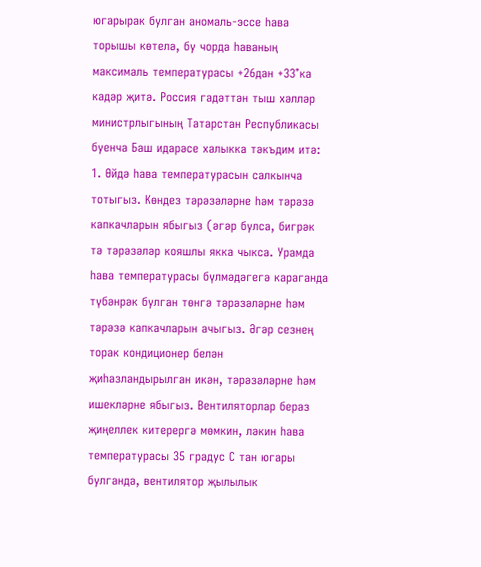югарырак булган аномаль-эссе һава торышы көтелә, бу чорда һаваның максималь температурасы +26дан +33°ка кадәр җитә. Россия гадәттән тыш хәлләр министрлыгының Татарстан Республикасы буенча Баш идарәсе халыкка тәкъдим итә: 1. Өйдә һава температурасын салкынча тотыгыз. Көндез тәрәзәләрне һәм тәрәзә капкачларын ябыгыз (әгәр булса, бигрәк тә тәрәзәләр кояшлы якка чыкса. Урамда һава температурасы бүлмәдәгегә караганда түбәнрәк булган төнгә тәрәзәләрне һәм тәрәзә капкачларын ачыгыз. Әгәр сезнең торак кондиционер белән җиһазландырылган икән, тәрәзәләрне һәм ишекләрне ябыгыз. Вентиляторлар бераз җиңеллек китерергә мөмкин, ләкин һава температурасы 35 градус С тан югары булганда, вентилятор җылылык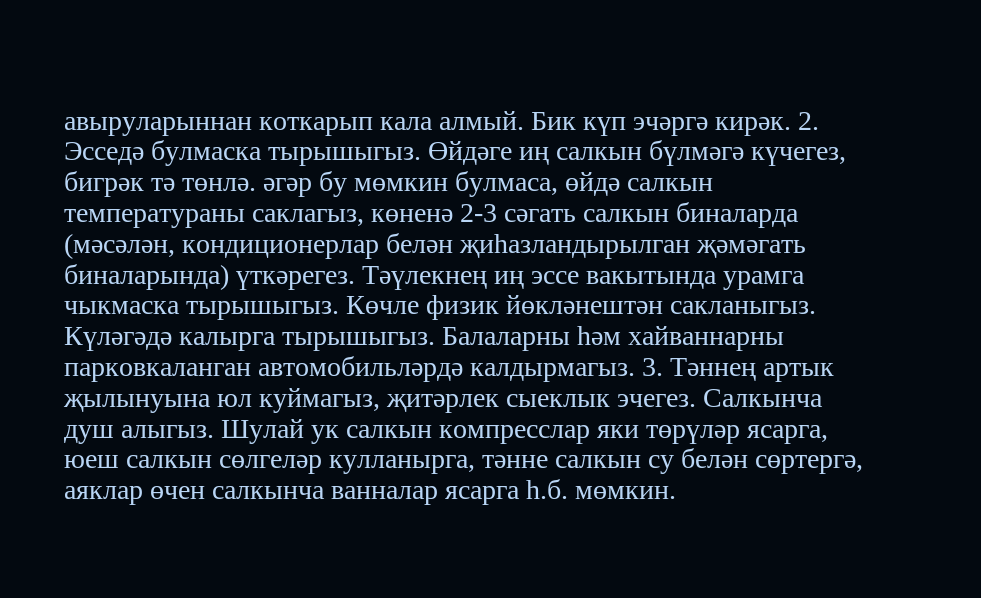авыруларыннан коткарып кала алмый. Бик күп эчәргә кирәк. 2. Эсседә булмаска тырышыгыз. Өйдәге иң салкын бүлмәгә күчегез, бигрәк тә төнлә. әгәр бу мөмкин булмаса, өйдә салкын температураны саклагыз, көненә 2-3 сәгать салкын биналарда (мәсәлән, кондиционерлар белән җиһазландырылган җәмәгать биналарында) үткәрегез. Тәүлекнең иң эссе вакытында урамга чыкмаска тырышыгыз. Көчле физик йөкләнештән сакланыгыз. Күләгәдә калырга тырышыгыз. Балаларны һәм хайваннарны парковкаланган автомобильләрдә калдырмагыз. 3. Тәннең артык җылынуына юл куймагыз, җитәрлек сыеклык эчегез. Салкынча душ алыгыз. Шулай ук салкын компресслар яки төрүләр ясарга, юеш салкын сөлгеләр кулланырга, тәнне салкын су белән сөртергә, аяклар өчен салкынча ванналар ясарга һ.б. мөмкин.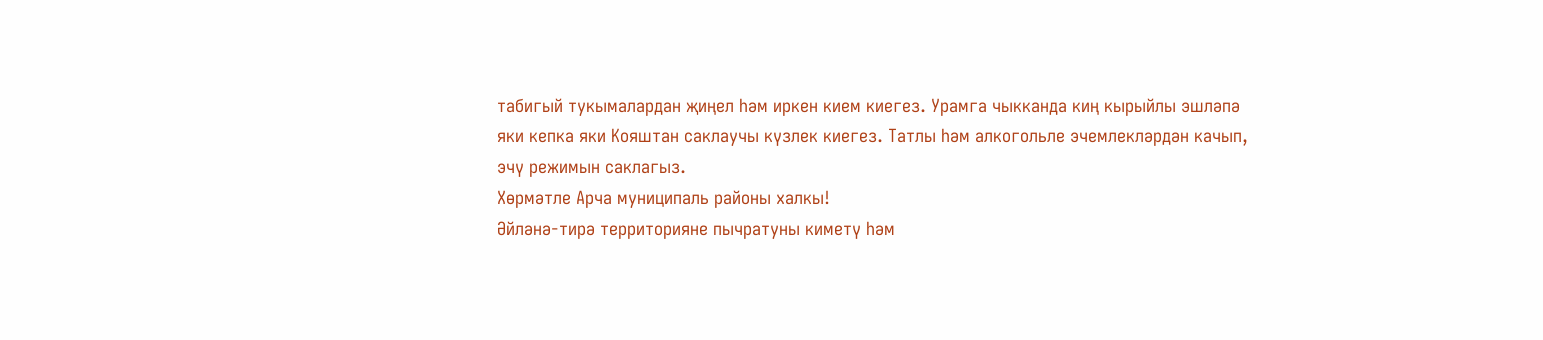табигый тукымалардан җиңел һәм иркен кием киегез. Урамга чыкканда киң кырыйлы эшләпә яки кепка яки Кояштан саклаучы күзлек киегез. Татлы һәм алкогольле эчемлекләрдән качып, эчү режимын саклагыз.
Хөрмәтле Арча муниципаль районы халкы!
Әйләнә-тирә территорияне пычратуны киметү һәм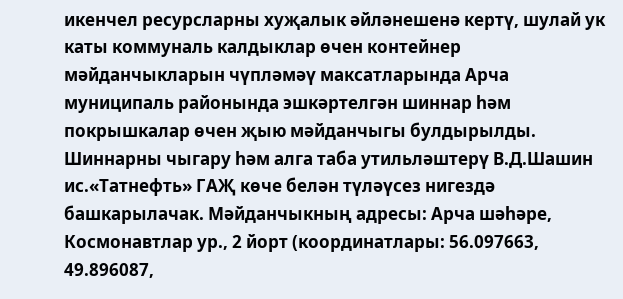икенчел ресурсларны хуҗалык әйләнешенә кертү, шулай ук каты коммуналь калдыклар өчен контейнер мәйданчыкларын чүпләмәү максатларында Арча муниципаль районында эшкәртелгән шиннар һәм покрышкалар өчен җыю мәйданчыгы булдырылды. Шиннарны чыгару һәм алга таба утильләштерү В.Д.Шашин ис.«Татнефть» ГАҖ көче белән түләүсез нигездә башкарылачак. Мәйданчыкның адресы: Арча шәһәре, Космонавтлар ур., 2 йорт (координатлары: 56.097663, 49.896087,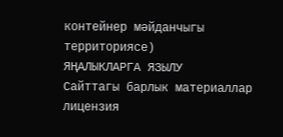контейнер мәйданчыгы территориясе)
ЯҢАЛЫКЛАРГА ЯЗЫЛУ
Сайттагы барлык материаллар лицензия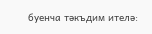буенча тәкъдим ителә: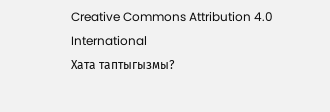Creative Commons Attribution 4.0 International
Хата таптыгызмы?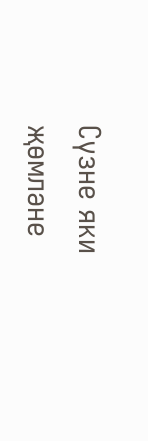Сүзне яки җөмләне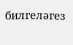билгеләгез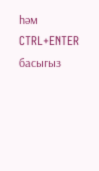һәм CTRL+ENTER басыгыз